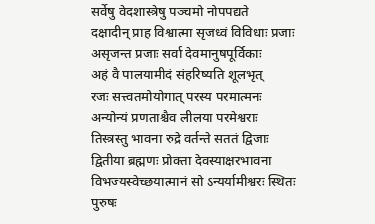सर्वेषु वेदशास्त्रेषु पञ्चमो नोपपद्यते
दक्षादीन् प्राह विश्वात्मा सृजध्वं विविधाः प्रजाः
असृजन्त प्रजाः सर्वा देवमानुषपूर्विकाः
अहं वै पालयामीदं संहरिष्यति शूलभृत्
रजः सत्त्वतमोयोगात् परस्य परमात्मनः
अन्योन्यं प्रणताश्चैव लीलया परमेश्वराः
तिस्त्रस्तु भावना रुद्रे वर्तन्ते सततं द्विजाः
द्वितीया ब्रह्मणः प्रोक्ता देवस्याक्षरभावना
विभज्यस्वेच्छयात्मानं सो ऽन्यर्यामीश्वरः स्थितः
पुरुषः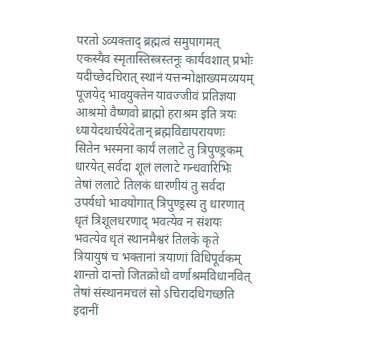परतो ऽव्यक्ताद् ब्रह्मत्वं समुपागमत्
एकस्यैव स्मृतास्तिस्त्रस्तनूः कार्यवशात् प्रभोः
यदीच्छेदचिरात् स्थानं यत्तन्मोक्षाख्यमव्ययम्
पूजयेद् भावयुक्तेन यावज्जीवं प्रतिज्ञया
आश्रमो वैष्णवो ब्राह्मो हराश्रम इति त्रयः
ध्यायेदथार्चयेदेतान् ब्रह्मविद्यापरायणः
सितेन भस्मना कार्यं ललाटे तु त्रिपुण्ड्रकम्
धारयेत् सर्वदा शूलं ललाटे गन्धवारिभिः
तेषां ललाटे तिलकं धारणीयं तु सर्वदा
उपर्यधो भावयोगात् त्रिपुण्ड्रस्य तु धारणात्
धृतं त्रिशूलधरणाद् भवत्येव न संशयः
भवत्येव धृतं स्थानमैश्वरं तिलके कृते
त्रियायुषं च भक्तानां त्रयाणां विधिपूर्वकम्
शान्तो दान्तो जितक्रोधो वर्णाश्रमविधानवित्
तेषां संस्थानमचलं सो ऽचिरादधिगच्छति
इदानीं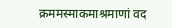क्रममस्माकमाश्रमाणां वद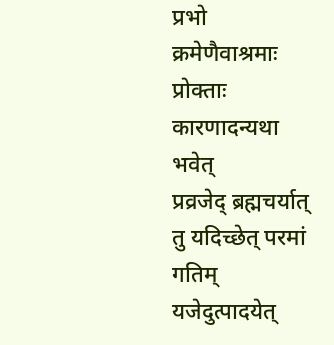प्रभो
क्रमेणैवाश्रमाः प्रोक्ताः कारणादन्यथा भवेत्
प्रव्रजेद् ब्रह्मचर्यात् तु यदिच्छेत् परमां गतिम्
यजेदुत्पादयेत्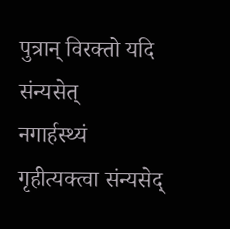पुत्रान् विरक्तो यदि संन्यसेत्
नगार्हस्थ्यं गृहीत्यक्त्वा संन्यसेद्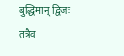बुद्धिमान् द्विजः
तत्रैव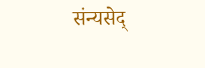संन्यसेद्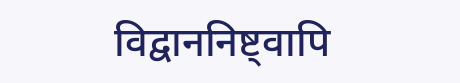विद्वाननिष्ट्वापि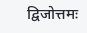द्विजोत्तमः